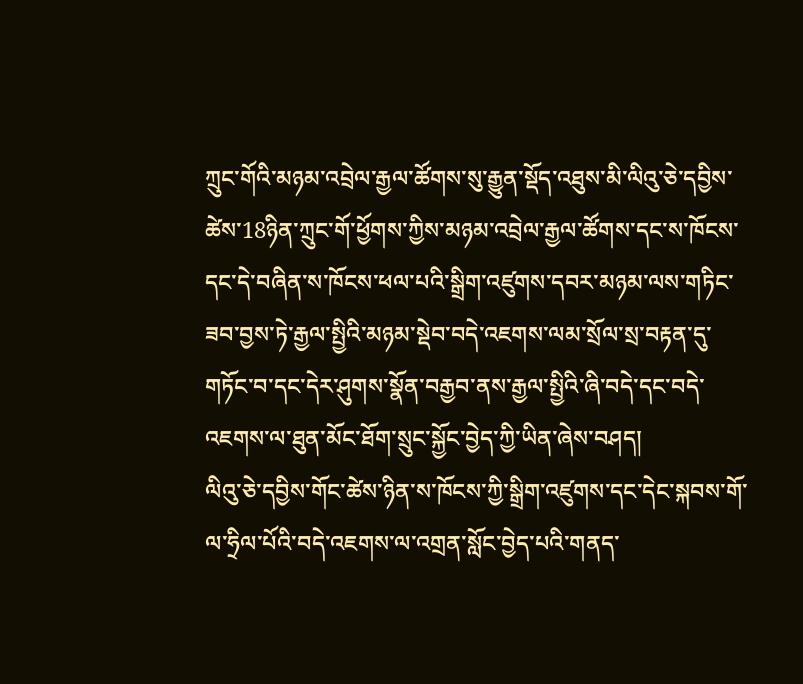ཀྲུང་གོའི་མཉམ་འབྲེལ་རྒྱལ་ཚོགས་སུ་རྒྱུན་སྡོད་འཐུས་མི་ལིའུ་ཅེ་དབྱིས་ཚེས་18ཉིན་ཀྲུང་གོ་ཕྱོགས་ཀྱིས་མཉམ་འབྲེལ་རྒྱལ་ཚོགས་དང་ས་ཁོངས་དང་དེ་བཞིན་ས་ཁོངས་ཕལ་པའི་སྒྲིག་འཛུགས་དབར་མཉམ་ལས་གཏིང་ཟབ་བྱས་ཏེ་རྒྱལ་སྤྱིའི་མཉམ་སྡེབ་བདེ་འཇགས་ལམ་སྲོལ་སྲ་བརྟན་དུ་གཏོང་བ་དང་དེར་ཤུགས་སྣོན་བརྒྱབ་ནས་རྒྱལ་སྤྱིའི་ཞི་བདེ་དང་བདེ་འཇགས་ལ་ཐུན་མོང་ཐོག་སྲུང་སྐྱོང་བྱེད་ཀྱི་ཡིན་ཞེས་བཤད།
ལིའུ་ཅེ་དབྱིས་གོང་ཚེས་ཉིན་ས་ཁོངས་ཀྱི་སྒྲིག་འཛུགས་དང་དེང་སྐབས་གོ་ལ་ཧྲིལ་པོའི་བདེ་འཇགས་ལ་འགྲན་སློང་བྱེད་པའི་གནད་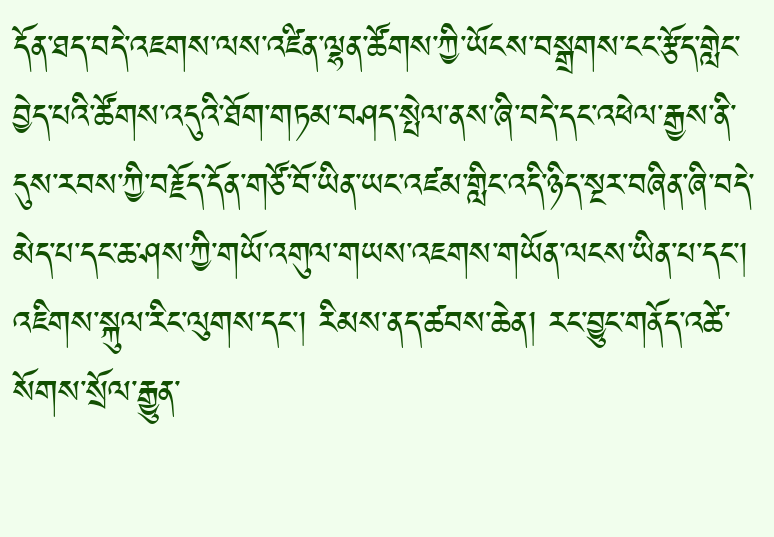དོན་ཐད་བདེ་འཇགས་ལས་འཛིན་ལྷན་ཚོགས་ཀྱི་ཡོངས་བསྒྲགས་ངང་རྩོད་གླེང་བྱེད་པའི་ཚོགས་འདུའི་ཐོག་གཏམ་བཤད་སྤེལ་ནས་ཞི་བདེ་དང་འཕེལ་རྒྱས་ནི་དུས་རབས་ཀྱི་བརྗོད་དོན་གཙོ་བོ་ཡིན་ཡང་འཛམ་གླིང་འདི་ཉིད་སྔར་བཞིན་ཞི་བདེ་མེད་པ་དང་ཆ་ཤས་ཀྱི་གཡོ་འགུལ་གཡས་འཇགས་གཡོན་ལངས་ཡིན་པ་དང་། འཇིགས་སྐུལ་རིང་ལུགས་དང་། རིམས་ནད་ཚབས་ཆེན། རང་བྱུང་གནོད་འཚེ་སོགས་སྲོལ་རྒྱུན་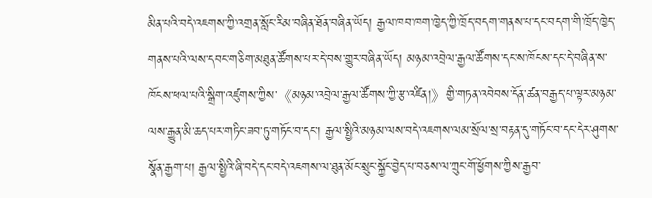མིན་པའི་བདེ་འཇགས་ཀྱི་འགྲན་སློང་རིམ་བཞིན་ཐོན་བཞིན་ཡོད། རྒྱལ་ཁབ་ཁག་ཁྱེད་ཀྱི་ཁྲོད་བདག་གནས་པ་དང་བདག་གི་ཁྲོད་ཁྱེད་གནས་པའི་ལས་དབང་གཅིག་མཐུན་ཚོགས་པར་དེ་བས་གྱུར་བཞིན་ཡོད། མཉམ་འབྲེལ་རྒྱལ་ཚོགས་དང་ས་ཁོངས་དང་དེ་བཞིན་ས་ཁོངས་ཕལ་པའི་སྒྲིག་འཛུགས་ཀྱིས་《མཉམ་འབྲེལ་རྒྱལ་ཚོགས་ཀྱི་རྩ་འཛིན།》གྱི་གཏན་འབེབས་དོན་ཚན་བརྒྱད་པ་ལྟར་མཉམ་ལས་རྒྱུན་མི་ཆད་པར་གཏིང་ཟབ་ཏུ་གཏོང་བ་དང་། རྒྱལ་སྤྱིའི་མཉམ་ལས་བདེ་འཇགས་ལམ་སྲོལ་སྲ་བརྟན་དུ་གཏོང་བ་དང་དེར་ཤུགས་སྣོན་རྒྱག་པ། རྒྱལ་སྤྱིའི་ཞི་བདེ་དང་བདེ་འཇགས་ལ་ཐུན་མོང་སྲུང་སྐྱོང་བྱེད་པ་བཅས་ལ་ཀྲུང་གོ་ཕྱོགས་ཀྱིས་རྒྱབ་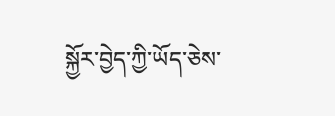སྐྱོར་བྱེད་ཀྱི་ཡོད་ཅེས་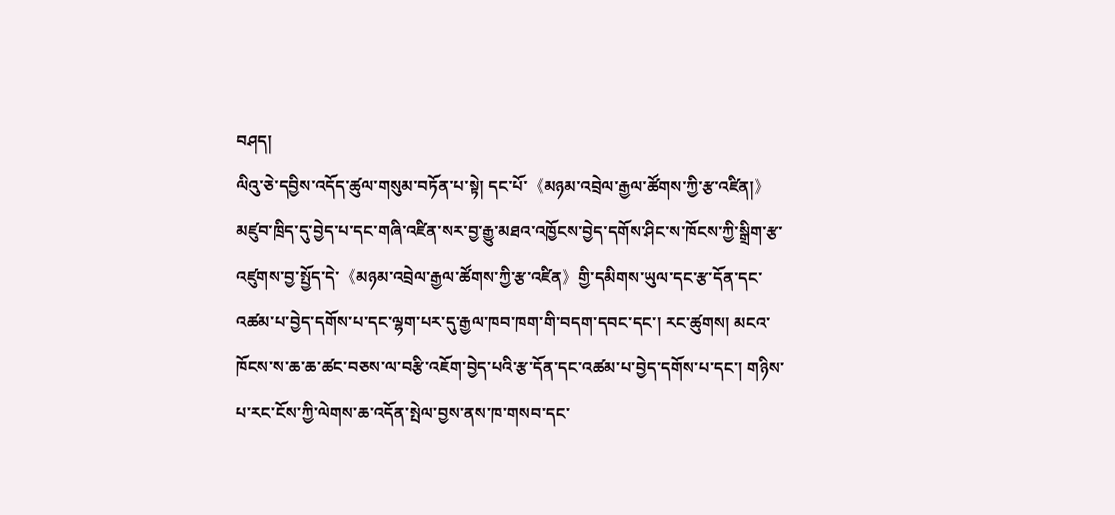བཤད།
ལིའུ་ཅེ་དབྱིས་འདོད་ཚུལ་གསུམ་བཏོན་པ་སྟེ། དང་པོ་《མཉམ་འབྲེལ་རྒྱལ་ཚོགས་ཀྱི་རྩ་འཛིན།》མཛུབ་ཁྲིད་དུ་བྱེད་པ་དང་གཞི་འཛིན་སར་བྱ་རྒྱུ་མཐའ་འཁྱོངས་བྱེད་དགོས་ཤིང་ས་ཁོངས་ཀྱི་སྒྲིག་རྩ་འཛུགས་བྱ་སྤྱོད་དེ་《མཉམ་འབྲེལ་རྒྱལ་ཚོགས་ཀྱི་རྩ་འཛིན》གྱི་དམིགས་ཡུལ་དང་རྩ་དོན་དང་འཚམ་པ་བྱེད་དགོས་པ་དང་ལྷག་པར་དུ་རྒྱལ་ཁབ་ཁག་གི་བདག་དབང་དང་། རང་ཚུགས། མངའ་ཁོངས་ས་ཆ་ཆ་ཚང་བཅས་ལ་བརྩི་འཇོག་བྱེད་པའི་རྩ་དོན་དང་འཚམ་པ་བྱེད་དགོས་པ་དང་། གཉིས་པ་རང་ངོས་ཀྱི་ལེགས་ཆ་འདོན་སྤེལ་བྱས་ནས་ཁ་གསབ་དང་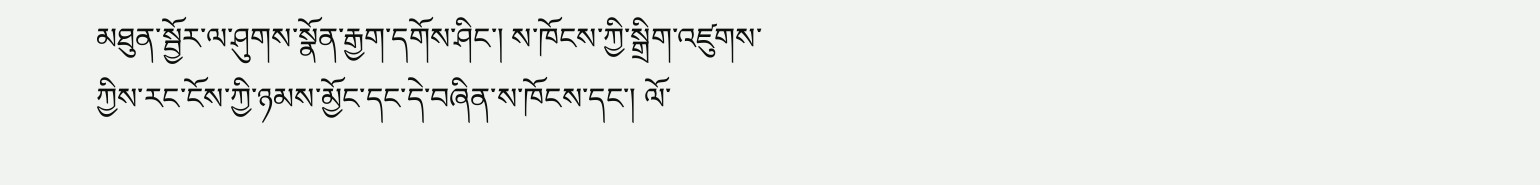མཐུན་སྦྱོར་ལ་ཤུགས་སྣོན་རྒྱག་དགོས་ཤིང་། ས་ཁོངས་ཀྱི་སྒྲིག་འཛུགས་ཀྱིས་རང་ངོས་ཀྱི་ཉམས་མྱོང་དང་དེ་བཞིན་ས་ཁོངས་དང་། ལོ་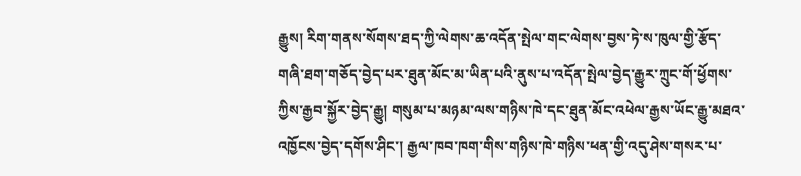རྒྱུས། རིག་གནས་སོགས་ཐད་ཀྱི་ལེགས་ཆ་འདོན་སྤེལ་གང་ལེགས་བྱས་ཏེ་ས་ཁུལ་གྱི་རྩོད་གཞི་ཐག་གཅོད་བྱེད་པར་ཐུན་མོང་མ་ཡིན་པའི་ནུས་པ་འདོན་སྤེལ་བྱེད་རྒྱུར་ཀྲུང་གོ་ཕྱོགས་ཀྱིས་རྒྱབ་སྐྱོར་བྱེད་རྒྱུ། གསུམ་པ་མཉམ་ལས་གཉིས་ཁེ་དང་ཐུན་མོང་འཕེལ་རྒྱས་ཡོང་རྒྱུ་མཐའ་འཁྱོངས་བྱེད་དགོས་ཤིང་། རྒྱལ་ཁབ་ཁག་གིས་གཉིས་ཁེ་གཉིས་ཕན་གྱི་འདུ་ཤེས་གསར་པ་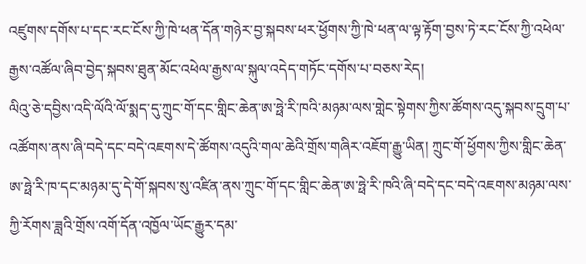འཛུགས་དགོས་པ་དང་རང་ངོས་ཀྱི་ཁེ་ཕན་དོན་གཉེར་བྱ་སྐབས་ཕར་ཕྱོགས་ཀྱི་ཁེ་ཕན་ལ་ལྟ་རྟོག་བྱས་ཏེ་རང་ངོས་ཀྱི་འཕེལ་རྒྱས་འཚོལ་ཞིབ་བྱེད་སྐབས་ཐུན་མོང་འཕེལ་རྒྱས་ལ་སྐུལ་འདེད་གཏོང་དགོས་པ་བཅས་རེད།
ལིའུ་ཅེ་དབྱིས་འདི་ལོའི་ལོ་སྨད་དུ་ཀྲུང་གོ་དང་གླིང་ཆེན་ཨ་ཧྥེ་རི་ཁའི་མཉམ་ལས་གླེང་སྟེགས་ཀྱིས་ཚོགས་འདུ་སྐབས་དྲུག་པ་འཚོགས་ནས་ཞི་བདེ་དང་བདེ་འཇགས་དེ་ཚོགས་འདུའི་གལ་ཆེའི་གྲོས་གཞིར་འཇོག་རྒྱུ་ཡིན། ཀྲུང་གོ་ཕྱོགས་ཀྱིས་གླིང་ཆེན་ཨ་ཧྥེ་རི་ཁ་དང་མཉམ་དུ་དེ་གོ་སྐབས་སུ་འཛིན་ནས་ཀྲུང་གོ་དང་གླིང་ཆེན་ཨ་ཧྥེ་རི་ཁའི་ཞི་བདེ་དང་བདེ་འཇགས་མཉམ་ལས་ཀྱི་རོགས་ཟླའི་གྲོས་འགོ་དོན་འཁྱོལ་ཡོང་རྒྱུར་དམ་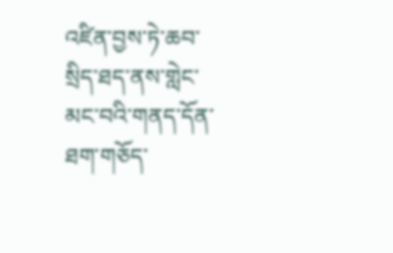འཛིན་བྱས་ཏེ་ཆབ་སྲིད་ཐད་ནས་གླེང་མང་བའི་གནད་དོན་ཐག་གཅོད་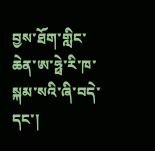བྱས་ཐོག་གླིང་ཆེན་ཨ་ཧྥེ་རི་ཁ་སྐམ་སའི་ཞི་བདེ་དང་།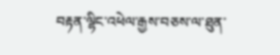བརྟན་ལྷིང་འཕེལ་རྒྱས་བཅས་ལ་ཐུན་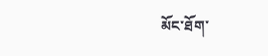མོང་ཐོག་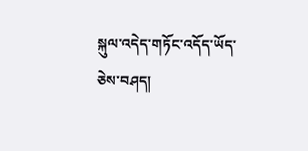སྐུལ་འདེད་གཏོང་འདོད་ཡོད་ཅེས་བཤད།